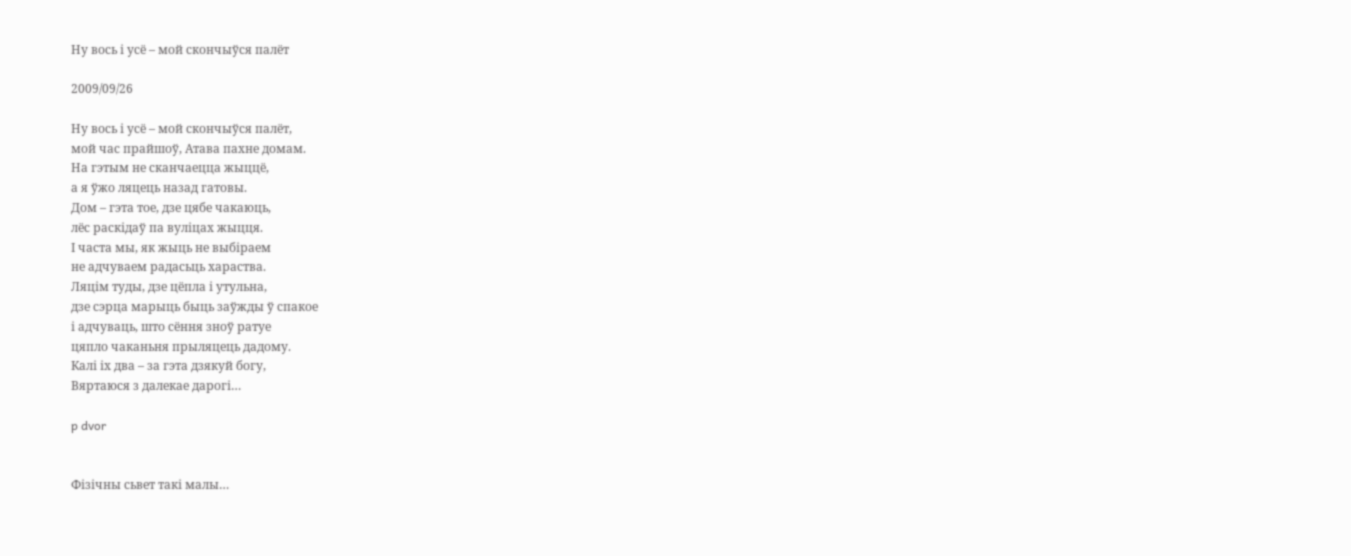Ну вось і усё – мой скончыўся палёт

2009/09/26

Ну вось і усё – мой скончыўся палёт,
мой час прайшоў, Атава пахне домам.
На гэтым не сканчаецца жыццё,
а я ўжо ляцець назад гатовы.
Дом – гэта тое, дзе цябе чакаюць,
лёс раскідаў па вуліцах жыцця.
І часта мы, як жыць не выбіраем
не адчуваем радасьць хараства.
Ляцім туды, дзе цёпла і утульна,
дзе сэрца марыць быць заўжды ў спакое
і адчуваць, што сёння зноў ратуе
цяпло чаканьня прыляцець дадому.
Калі іх два – за гэта дзякуй богу,
Вяртаюся з далекае дарогі…

p dvor


Фізічны сьвет такі малы…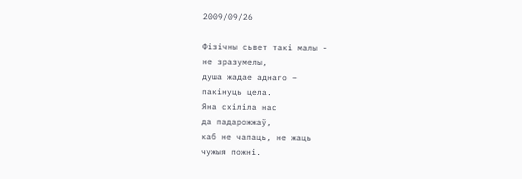2009/09/26

Фізічны сьвет такі малы -
не зразумелы,
душа жадае аднаго –
пакінуць цела.
Яна схіліла нас
да падарожжаў,
каб не чапаць, не жаць
чужыя пожні.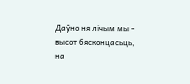Даўно ня лічым мы -
высот бясконцасьць,
на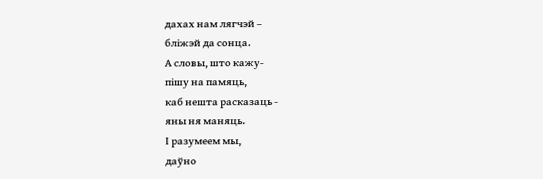дахах нам лягчэй –
бліжэй да сонца.
А словы, што кажу-
пішу на памяць,
каб нешта расказаць -
яны ня маняць.
І разумеем мы,
даўно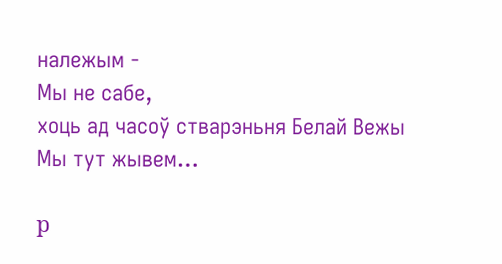належым -
Мы не сабе,
хоць ад часоў стварэньня Белай Вежы
Мы тут жывем…

p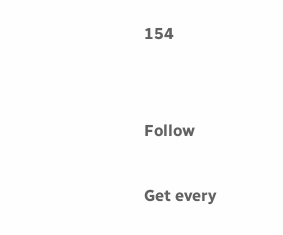154


Follow

Get every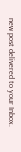new post delivered to your Inbox.